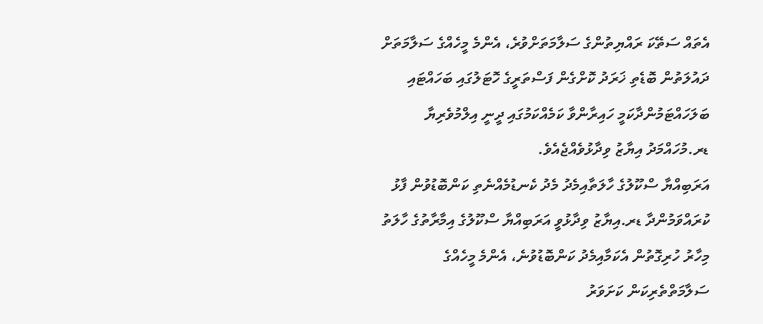އެތައް ސަތޭކަ ރައްޔިތުންގެ ސަލާމަތަށްވުރެ، އެންމެ މީހެއްގެ ސަލާމަތަށް ދައުލަތުން ބޮޑެތި ޚަރަދު ކޮށްގެން ފަސްތަރީގެ ހޮޓަލުގައި ބަހައްޓައި ބަލަހައްޓަމުންދާކަމީ ހައިރާންވާ ކަމެއްކަމުގައި ދީނީ އިލްމުވެރިޔާ ޑރ.މުހައްމަދު އިޔާޒު ވިދާޅުވެއްޖެއެވެ.
އަރަބިއްޔާ ސްކޫލުގެ ހާލަތާއިމެދު މެދު ކެނޑުމެއްނެތި ކަންބޮޑުވުން ފާޅު ކުރައްވަމުންދާ ޑރ.އިޔާޒު ވިދާޅުވީ އަރަބިއްޔާ ސްކޫލުގެ އިމާރާތުގެ ހާލަތު މިހާރު ހުރިގޮތުން އެކަމާއިމެދު ކަންބޮޑުވުނެ، އެންމެ މީހެއްގެ ސަލާމަތްތެރިކަން ކަށަވަރު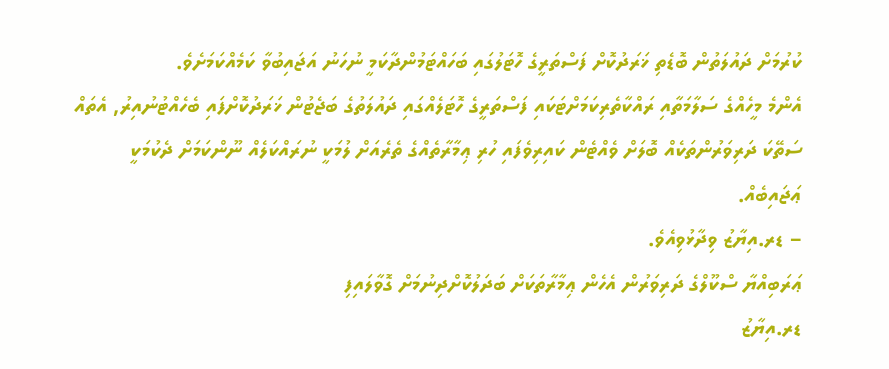ކުރުމަށް ދައުލަތުން ބޮޑެތި ޚަރަދުކޮށް ފަސްތަރީގެ ހޮޓަލުގައި ބަހައްޓަމުންދާކަމީ ނުހަނު އަޖައިބުވާ ކަމެއްކަމަށެވެ.
އެންމެ މީހެއްގެ ސަލާމަތާއި ރައްކާތެރިކަމަށްޓަކައި ފަސްތަރީގެ ހޮޓަލެއްގައި ދައުލަތުގެ ބަޖެޓުން ޚަރަދުކޮށްފައި ބެހެއްޓުނުއިރު, އެތައް ސަތޭކަ ދަރިވަރުންތަކެއް ބޮލަށް ވެއްޓެން ކައިރިވެފައި ހުރި ޢިމާރާތެއްގެ ތެރެއަށް ލުމަކީ ނުރައްކަލެއް ނޫންކަމަށް ދެކުމަކީ ޢަޖައިބެއް.
– ޑރ.އިޔާޒު ވިދާޅުވިއެވެ.
ޢަރަބިއްޔާ ސްކޫލްގެ ދަރިވަރުން އެހެން ޢިމާރާތަކަށް ބަދަލުކޮށްދިނުމަށް ގޮވާލައިފި
ޑރ.އިޔާޒު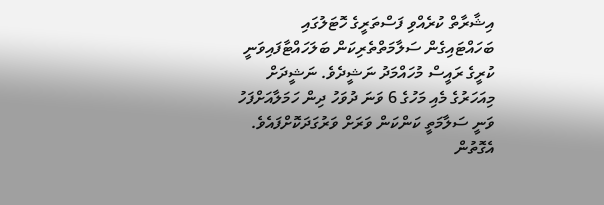އިޝާރާތް ކުރެއްވި ފަސްތަރީގެ ހޮޓަލުގައި ބަހައްޓައިގެން ސަލާމަތްތެރިކަން ބަލަހައްޓާފައިވަނީ ކުރީގެ ރައީސް މުހައްމަދު ނަޝީދެވެ. ނަޝީދަށް މިއަހަރުގެ މެއި މަހުގެ 6 ވަނަ ދުވަހު ދިން ހަމަލާއަށްފަހު ވަނީ ސަލާމަތީ ކަންކަން ވަރަށް ވަރުގަދަކޮށްފައެވެ. އެގޮތުން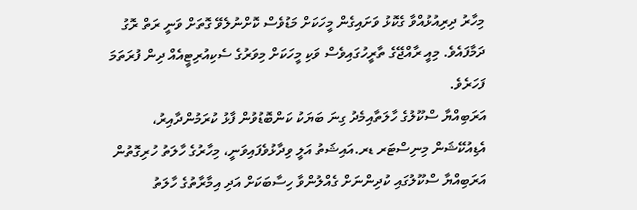މިހާރު ދިރިއުޅުއްވާ ގެކޮޅު ވަށައިގެން މީހަކަށް މަޑުވެސް ކޮށްނުލެވޭ ގޮތަށް ވަނީ ރަތް ރޮގު ދަމާފައެވެ. މިއީ ރާއްޖޭގެ ތާރީހުގައިވެސް ވަކި މީހަކަށް މިވަރުގެ ސެކިއުރިޓީއެއް ދިން ފުރަތަމަ ފަހަރެވެ.
އަރަބިއްޔާ ސްކޫލުގެ ހާލަތާއިމެދު ގިނަ ބަޔަކު ކަންބޮޑުވުން ފާޅު ކުރަމުންދާއިރު، އެޑިއުކޭޝަން މިނިސްޓަރ ޑރ.އައިޝަތު އަލީ ވިދާޅުވެފައިވަނީ، މިހާރުގެ ހާލަތު ހުރިގޮތުން އަރަބިއްޔާ ސްކޫލުގައި ކުދިންނަށް ގެއްލުންވާ ހިސާބަކަށް އަދި އިމާރާތުގެ ހާލަތު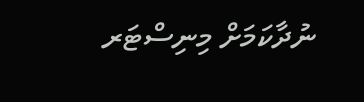ނުދާކަމަށް މިނިސްޓަރ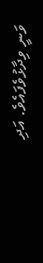ވަނީ ވިދާޅުވެފައެވެ. އަދި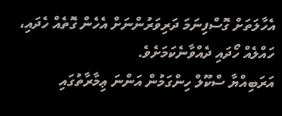އެހާލަތަށް ގޮސްފިނަމަ ދަރިވަރުންނަށް އެހެން ގޮތެއް ހެދައި، ހައްލެއް ހޯދައި ދެއްވާނެކަމަށެވެ.
އަރަބިއްޔާ ސްކޫލް ހިންގަމުން އަންނަ ޢިމާރާތުގައި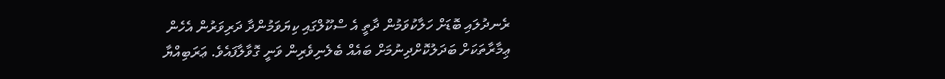ރެނދުލައި ބޮޑަށް ހަލާކުވަމުން ދާތީ އެ ސްކޫލްގައި ކިޔަވަމުންދާ ދަރިވަރުން އެހެން ޢިމާރާތަކަށް ބަދަލުކޮށްދިނުމަށް ބައެއް ބެލެނިވެރިން ވަނީ ގޮވާލާފައެވެ. ޢަރަބިއްޔާ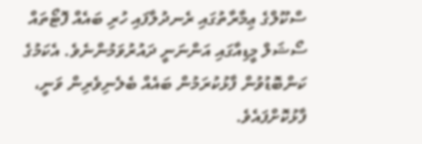ސްކޫލްގެ ޢިމާރާތުގައި ރެނދުލާފައި ހުރި ބައެއް ފޮޓޯތައް ސޯޝަލް މީޑިއާގައި އަންނަނީ ދައުރުވަމުންނެވެ. އެކަމުގެ ކަންބޮޑުވުން ފާޅުކުރަމުން ބައެއް ބެލެނިވެރިން ވަނީ، ފާޅުކޮށްފައެވެ.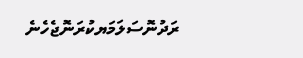ރަދުނޮސަލަމަޔކުރަނޮޖެހެނެ